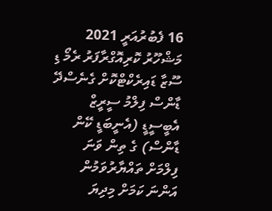16 ފެބުރުއަރީ 2021
މަޝްހޫރު ކޮރިއޮގްރާފަރު ރެމޯ ޑި ސޫޒާ ޑައިރެކްޓްކޮށް ގެނެސްދޭ ޑާންސް ފިލްމު ސީރީޒް އެބީސީޑީ (އެނީބަޑީ ކޭން ޑާންސް) ގެ ތިން ވަނަ ފިލްމަށް ތައްޔާރުވަމުން އަންނަ ކަމަށް މިދިޔަ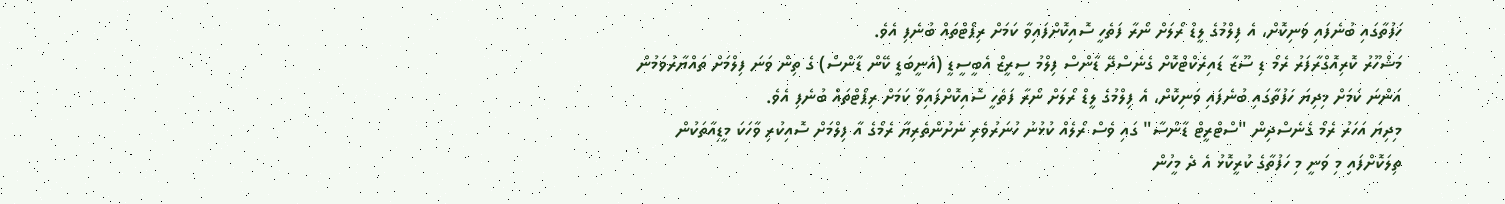ހަފުތާގައި ބުނެފައި ވަނިކޮށް، އެ ފިލްމުގެ ލީޑް ރޯލަށް ނޯރާ ފަތެހީ ސޮއިކޮށްފައިވާ ކަމަށް ރިޕޯޓްތައް ބުނެފި އެވެ.
މަޝްހޫރު ކޮރިއޮގްރާފަރު ރެމޯ ޑި ސޫޒާ ޑައިރެކްޓްކޮށް ގެނެސްދޭ ޑާންސް ފިލްމު ސީރީޒް އެބީސީޑީ (އެނީބަޑީ ކޭން ޑާންސް) ގެ ތިން ވަނަ ފިލްމަށް ތައްޔާރުވަމުން އަންނަ ކަމަށް މިދިޔަ ހަފުތާގައި ބުނެފައި ވަނިކޮށް، އެ ފިލްމުގެ ލީޑް ރޯލަށް ނޯރާ ފަތެހީ ސޮއިކޮށްފައިވާ ކަމަށް ރިޕޯޓްތައް ބުނެފި އެވެ.
މިދިޔަ އަހަރު ރެމޯ ގެނެސްދިން "ސްޓްރީޓް ޑާންސާ" ގައި ވެސް ރޯލެއް ކުޅުނު ހުނަރުވެރި ނެށުންތެރިޔާ ރެމޯގެ އާ ފިލްމަށް ސޮއިކުރި ވާހަކަ މީޑިއާތަކުން ތިލަކޮށްފައި މި ވަނީ މި ހަފުތާގެ ކުރީކޮޅު އެ ދެ މީހުން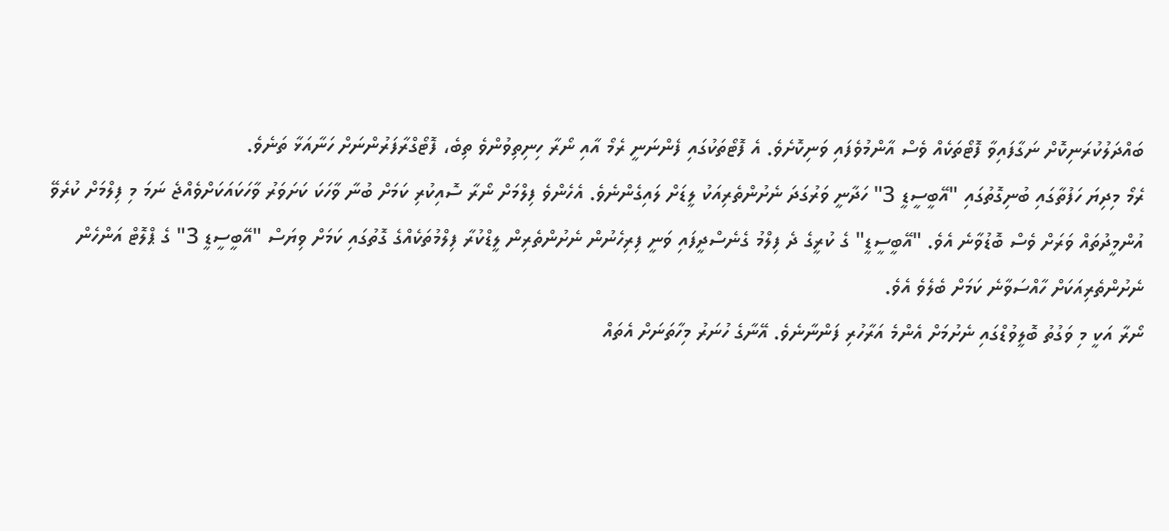ބައްދަލުކުރަނިކޮށް ނަގާފައިވާ ފޮޓޯތަކެއް ވެސް އާންމުވެފައި ވަނިކޮށެވެ. އެ ފޮޓޯތަކުގައި ފެންނަނީ ރެމޯ އާއި ނޯރާ ހިނިތިވުންވެ ތިބެ، ފޮޓޯގްރާފަރުންނަށް ހަނާއަޅާ ތަނެވެ.
ރެމޯ މިދިޔަ ހަފުތާގައި ބުނިގޮތުގައި "އޭބީސީޑީ 3" ހަދާނީ ވަރުގަދަ ނެށުންތެރިއަކު ލީޑަށް ލައިގެންނެވެ. އެހެންވެ ފިލްމަށް ނޯރާ ސޮއިކުރި ކަމަށް ބުނާ ވާހަކަ ކަށަވަރު ވާހަކައަކަށްވެއްޖެ ނަމަ މި ފިލްމަށް ކުރެވޭ އުންމީދުތައް ވަރަށް ވެސް ބޮޑުވާނެ އެވެ. "އޭބީސީޑީ" ގެ ކުރީގެ ދެ ފިލްމު ގެނެސްދީފައި ވަނީ ފިރިހެނުން ނެށުންތެރިން ލީޑްކުރާ ފިލްމުތަކެއްގެ ގޮތުގައި ކަމަށް ވިޔަސް "އޭބީސީޑީ 3" ގެ ޕްލޮޓް އަންހެން ނެށުންތެރިއަކަށް ހާއްސަވާނެ ކަމަށް ބެލެވެ އެވެ.
ނޯރާ އަކީ މި ވަގުތު ބޮލީވުޑްގައި ނެށުމަށް އެންމެ އަރާހުރި ފަންނާނެވެ. އޭނާގެ ހުނަރު މިހާތަނަށް އެތައް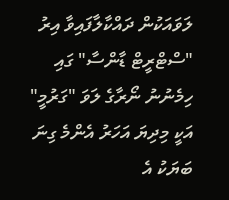ލަވައަކުން ދައްކާލާފައިވާ އިރު "ސްޓްރީޓް ޑާންސާ" ގައި ހިމެނުނު ނޯރާގެ ލަވަ "ގަރުމީ" އަކީ މިދިޔަ އަހަރު އެންމެ ގިނަ ބަޔަކު އެ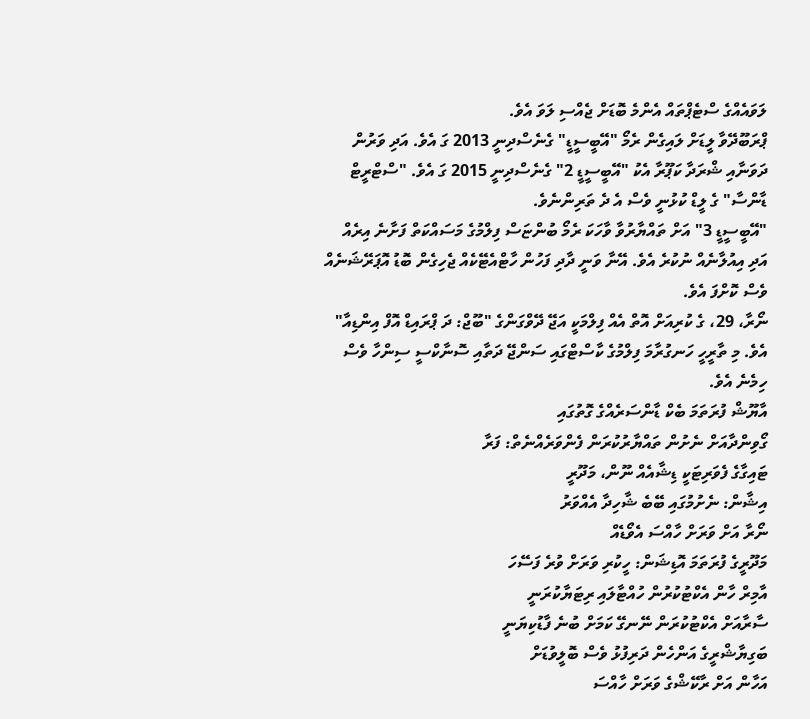ލަވައެއްގެ ސްޓެޕްތައް އެންމެ ބޮޑަށް ޖެއްސި ލަވަ އެވެ.
ޕްރަބޫދޭވާ ލީޑަށް ލައިގެން ރެމޯ "އޭބީސީޑީ" ގެނެސްދިނީ 2013 ގަ އެވެ. އަދި ވަރުން ދަވަނާއި ޝްރަދާ ކަޕޫރާ އެކު "އޭބީސީޑީ 2" ގެނެސްދިނީ 2015 ގަ އެވެ. "ސްޓްރީޓް ޑާންސާ" ގެ ލީޑް ކުޅުނީ ވެސް އެ ދެ ތަރިންނެވެ.
"އޭބީސީޑީ 3" އަށް ތައްޔާރުވާ ވާހަކަ ރެމޯ ބުންޏަސް ފިލްމުގެ މަސައްކަތް ފަށާނެ އިރެއް އަދި އިއުލާނެއް ނުކުރެ އެވެ. އޭނާ ވަނީ ދާދި ފަހުން ހާޓްއެޓޭކެއް ޖެހިގެން ބޮޑު އޮޕަރޭޝަނެއް ވެސް ކޮށްފަ އެވެ.
ނޯރާ، 29، ގެ ކުރިއަށް އޮތް އެއް ފިލްމަކީ އަޖޭ ދޭވްގަންގެ "ބޫޖް: ދަ ޕްރައިޑް އޮފް އިންޑިއާ" އެވެ. މި ތާރީހީ ހަނގުރާމަ ފިލްމުގެ ކާސްޓްގައި ސަންޖޭ ދަތާއި ސޮނާކްސީ ސިންހާ ވެސް ހިމެނެ އެވެ.
އާޔޫޝް ފުރަތަމަ ބެކް ޑާންސަރެއްގެ ގޮތުގައި
ގޯވިންދާއަށް ނެށުން ތައްޔާރުކުރަން ފެންވަރެއްނެތް: ފަރާ
ޓައިގާގެ ފެވަރިޓަކީ ޑިޝާއެއް ނޫން، މަދޫރީ
އިޝާން: ނެށުމުގައި ބޭބެ ޝާހިދާ އެއްވަރު
ނޯރާ އަށް ވަރަށް ހާއްސަ އެވޯޑެއް
މަދޫރީގެ ފުރަތަމަ އޮޑިޝަން: ހީކުރި ވަރަށް ވުރެ ފަސޭހަ
އާމިރް ހާން އެކްޓުކުރުން ހުއްޓާލައި ރިޓަޔާކުރަނީ
ސާރާއަށް އެކްޓުކުރަން ނޭނގޭ ކަމަށް ބުނެ ފާޑުކިޔަނީ
ބަގިޔާޝްރީގެ އަންހެން ދަރިފުޅު ވެސް ބޮލީވުޑަށް
އަހާން އަށް ރާކޭޝްގެ ވަރަށް ހާއްސަ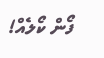ފޯން ކޯލެއް!